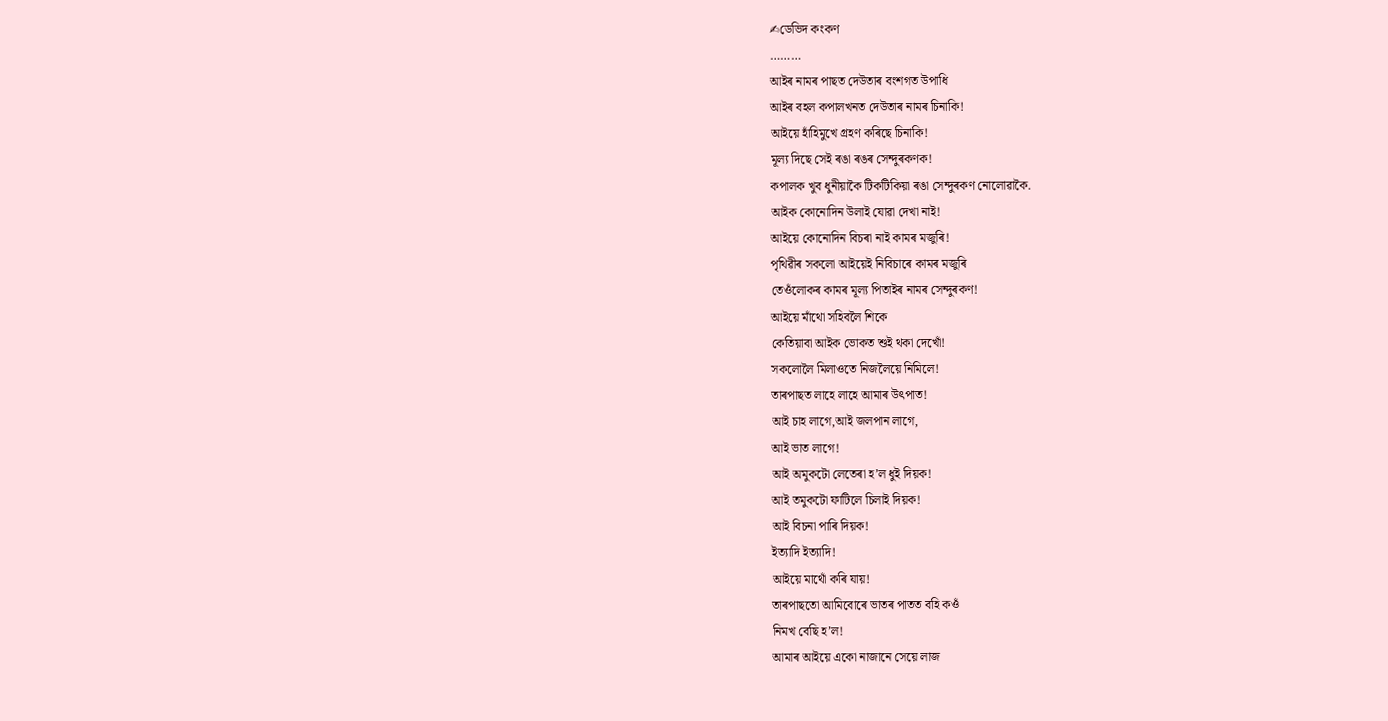✍ডেভিদ কংকণ
………
আইৰ নামৰ পাছত দেউতাৰ বংশগত উপাধি
আইৰ বহল কপালখনত দেউতাৰ নামৰ চিনাকি!
আইয়ে হাঁহিমুখে গ্ৰহণ কৰিছে চিনাকি!
মূল্য দিছে সেই ৰঙা ৰঙৰ সেন্দুৰকণক!
কপালক খুব ধুনীয়াকৈ টিকটিকিয়া ৰঙা সেন্দুৰকণ নোলোৱাকৈ.
আইক কোনোদিন উলাই যোৱা দেখা নাই!
আইয়ে কোনোদিন বিচৰা নাই কামৰ মজুৰি!
পৃথিৱীৰ সকলো আইয়েই নিবিচাৰে কামৰ মজুৰি
তেওঁলোকৰ কামৰ মূল্য পিতাইৰ নামৰ সেন্দুৰকণ!
আইয়ে মাঁথো সহিবলৈ শিকে
কেতিয়াবা আইক ভোকত শুই থকা দেখোঁ!
সকলোলৈ মিলাওতে নিজলৈয়ে নিমিলে!
তাৰপাছত লাহে লাহে আমাৰ উৎপাত!
আই চাহ লাগে,আই জলপান লাগে,
আই ভাত লাগে!
আই অমুকটো লেতেৰা হ’ল ধুই দিয়ক!
আই তমুকটো ফাটিলে চিলাই দিয়ক!
আই বিচনা পাৰি দিয়ক!
ইত্যাদি ইত্যাদি!
আইয়ে মাথোঁ কৰি যায়!
তাৰপাছতো আমিবোৰে ভাতৰ পাতত বহি কওঁ
নিমখ বেছি হ’ল!
আমাৰ আইয়ে একো নাজানে সেয়ে লাজ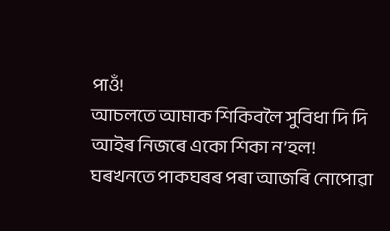পাওঁ!
আচলতে আমাক শিকিবলৈ সুবিধা দি দি
আইৰ নিজৰে একো শিকা ন’হল!
ঘৰখনতে পাকঘৰৰ পৰা আজৰি নোপোৱা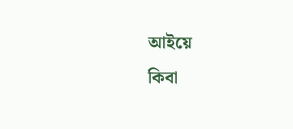আইয়ে
কিবা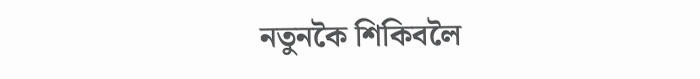নতুনকৈ শিকিবলৈ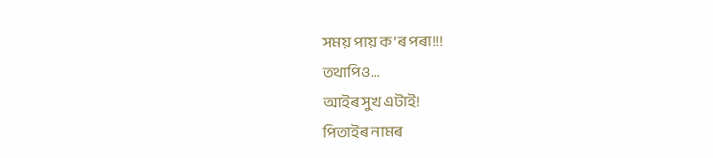সময় পায় ক’ৰ পৰা!!!
তথাপিও…
আইৰ সুখ এটাই!
পিতাইৰ নামৰ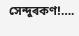সেন্দুৰকণ!….